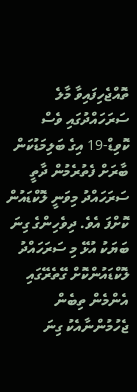ތޮއްޖެހިފައިވާ މާލެ ސަރަހައްދުގައި ވެސް ކޮވިޑް-19 އިގެ ބަލިމަޑުކަން ބާރަށް ފެތުރެމުން ދާތީ ސަރަހައްދު މިވަނީ ލޮކްޑައުން ކޮށްފަ އެވެ. ދިވެހިންގެ ގިނަ ބަޔަކު އުޅޭ މި ސަރަހައްދު ލޮކްޑައުންކޮށް ގޭތެރޭގައި އެންމެން ތިބެން ޖެހުމުންނާއެކު ގިނަ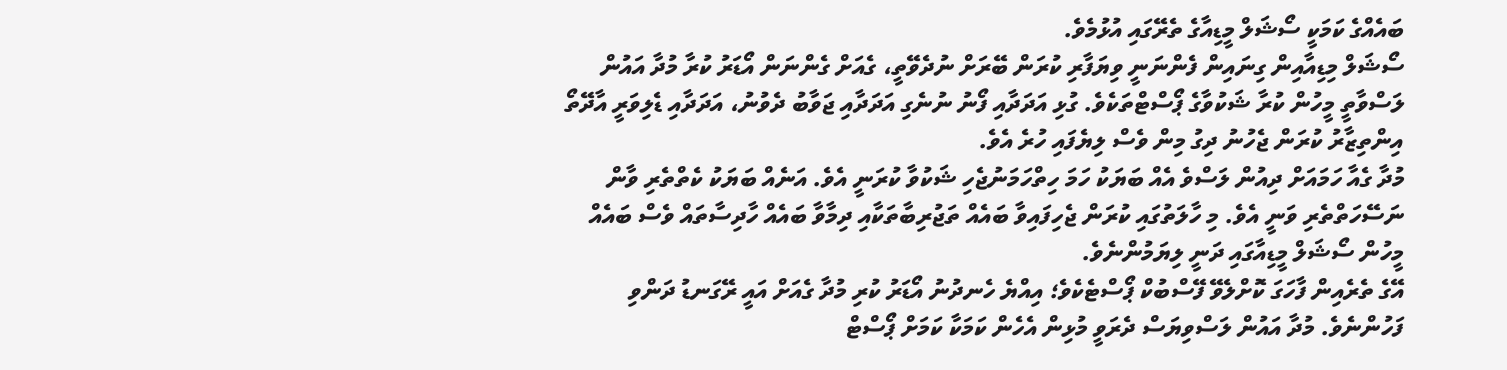ބައެއްގެ ކަމަކީ ސޯޝަލް މީޑިއާގެ ތެރޭގައި އުޅުމެވެ.
ސޯޝަލް މިޑިއާއިން ގިނައިން ފެންނަނީ ވިޔަފާރި ކުރަން ބޭރަށް ނުދެވޭތީ، ގެއަށް ގެންނަން އޯޑަރު ކުރާ މުދާ އައުން ލަސްވާތީ މީހުން ކުރާ ޝަކުވާގެ ޕޯސްޓްތަކެވެ. ގުޅި އަދަދާއި ފޯނު ނުނެގި އަދަދާއި ޖަވާބު ދެވުނު، އަދަދާއި ޑެލިވަރީ އާދޭތޯ އިންތިޒާރު ކުރަން ޖެހުނު ދިގު މިން ވެސް ލިޔެފައި ހުރެ އެވެ.
މުދާ ގެއާ ހަމައަށް ދިއުން ލަސްވެ އެއް ބަޔަކު ހަމަ ހިތްހަމަނުޖެހި ޝަކުވާ ކުރަނީ އެވެ. އަނެއް ބަޔަކު ކެތްތެރި ވާން ނަސޭހަތްތެރި ވަނީ އެވެ. މި ހާލަތުގައި ކުރަން ޖެހިފައިވާ ބައެއް ތަޖުރިބާތަކާއި ދިމާވާ ބައެއް ހާދިސާތައް ވެސް ބައެއް މީހުން ސޯޝަލް މީޑިއާގައި ދަނީ ލިޔަމުންނެވެ.
އޭގެ ތެރެއިން ފާހަގަ ކޮށްލެވޭ ފޭސްބުކް ޕޯސްޓެކެވެ؛ އިއްޔެ ހެނދުނު އޯޑަރު ކުރި މުދާ ގެއަށް އައީ ރޭގަނޑު ދަންވި ފަހުންނެވެ. މުދާ އައުން ލަސްވިޔަސް ދެރަވީ މުޅިން އެހެން ކަމަކާ ކަމަށް ޕޯސްޓް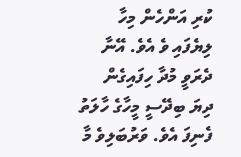ކުރި އަންހެން މިހާ ލިޔެފައި ވެ އެވެ. އޭނާ ދެރަވީ މުދާ ހިފައިގެން ދިޔަ ބިދޭސީ މީހާގެ ހާލަތު ފެނިފަ އެވެ. ވަރުބަލިވެ މާ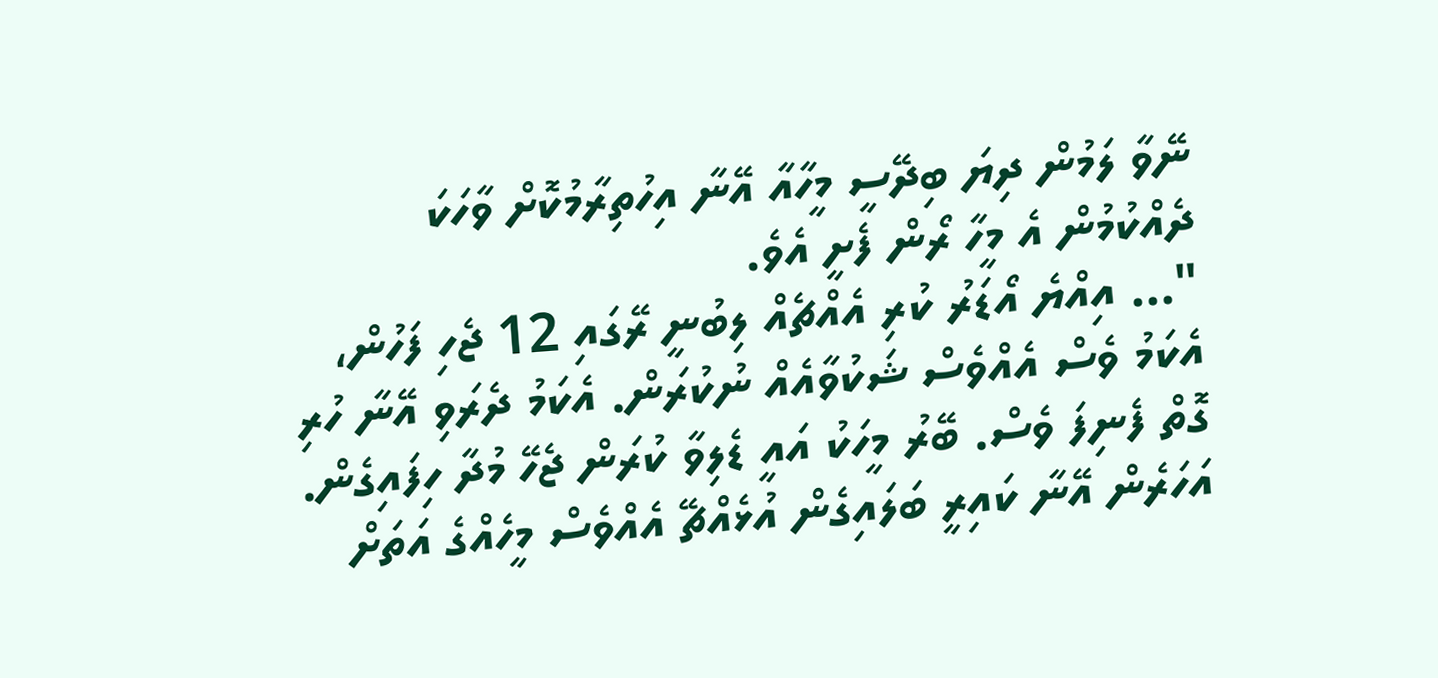ނޭވާ ލަމުން ދިޔަ ބިދޭސީ މީހާއާ އޭނާ އިހުތިރާމުކޮށް ވާހަކަ ދެއްކުމުން އެ މީހާ ރޯން ފެށީ އެވެ.
"... އިއްޔެ އޯޑަރު ކުރި އެއްޗެއް ލިބުނީ ރޭގައި 12 ޖެހި ފަހުން، އެކަމު ވެސް އެއްވެސް ޝަކުވާއެއް ނުކުރަން. އެކަމު ދެރަވި އޭނާ ހުރި ގޮތް ފެނިފަ ވެސް. ބޭރު މީހަކު އައީ ޑެލިވާ ކުރަން ޖެހޭ މުދާ ހިފައިގެން. އަހަރެން އޭނާ ކައިރީ ބަލައިގެން އުޅެއްޗޭ އެއްވެސް މީހެއްގެ އަތަށް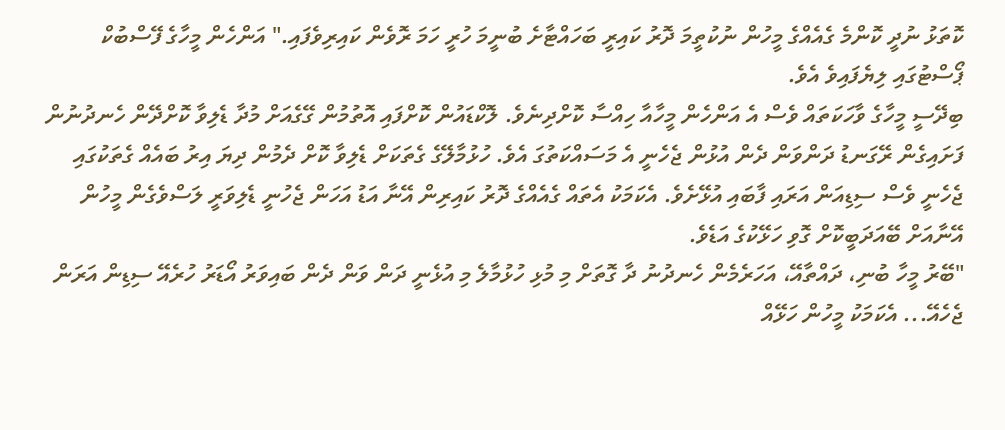ކޮތަޅު ނުދީ ކޮންމެ ގެއެއްގެ މީހުން ނުކުތީމަ ދޮރު ކައިރީ ބަހައްޓާށެ ބުނީމަ ހުރީ ހަމަ ރޮވެން ކައިރިވެފައި." އަންހެން މީހާގެ ފޭސްބުކް ޕޯސްޓުގައި ލިޔެފައިވެ އެވެ.
ބިދޭސީ މީހާގެ ވާހަކަތައް ވެސް އެ އަންހެން މީހާއާ ހިއްސާ ކޮށްދިނެވެ. ލޮކްޑައުން ކޮށްފައި އޮތުމުން ގޭގެއަށް މުދާ ޑެލިވާ ކޮށްދޭން ހެނދުނުން ފަށައިގެން ރޭގަނޑު ދަންވަން ދެން އުޅުން ޖެހެނީ އެ މަސައްކަތުގަ އެވެ. ހުޅުމާލޭގެ ގެތަކަށް ޑެލިވާ ކޮށް ދެމުން ދިޔަ އިރު ބައެއް ގެތަކުގައި ޖެހެނީ ވެސް ސިޑިއަން އަރައި ފާބައި އުޅޭށެވެ. އެކަމަކު އެތައް ގެއެއްގެ ދޮރު ކައިރިން އޭނާ އަޑު އަހަން ޖެހުނީ ޑެލިވަރީ ލަސްވެގެން މީހުން އޭނާއަށް ބޭއަދަބީކޮށް ގޮވި ހަޅޭކުގެ އަޑެވެ.
"ބޭރު މީހާ ބުނި، ދައްތާއޭ، އަހަރެމެން ހެނދުނު ދާ ގޮތަށް މި މުޅި ހުޅުމާލެ މި އުޅެނީ ދަން ވަން ދެން ބައިވަރު އޯޑަރު ހުރެއޭ ސިޑިން އަރަން ޖެހެއޭ... އެކަމަކު މީހުން ހަޅޭއް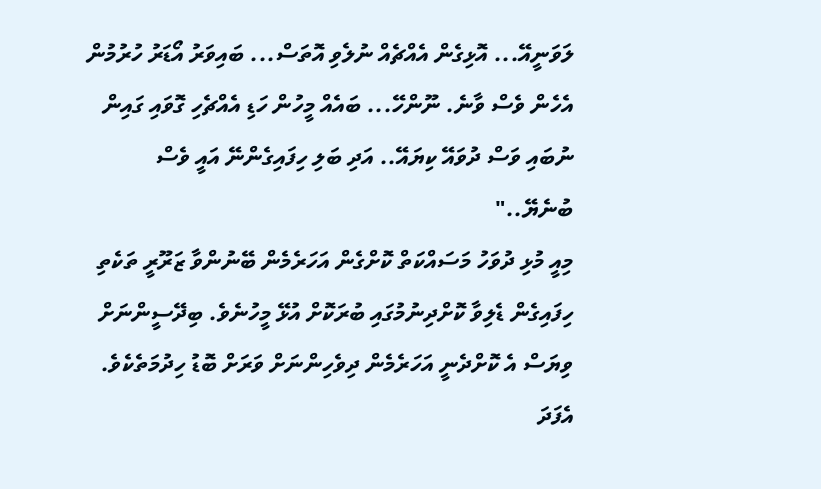ލަވަނީއޭ... އޮޅިގެން އެއްޗެއް ނުލެވި އޮތަސް... ބައިވަރު އޯޑަރު ހުރުމުން އެހެން ވެސް ވާނެ. ނޫންހޭ... ބައެއް މީހުން ހަޑި އެއްޗެހި ގޮވައި ގައިން ނުބައި ވަސް ދުވައޭ ކިޔައޭ.. އަދި ބަލި ހިފައިގެންނޭ އައީ ވެސް ބުނެޔޭ.."
މިއީ މުޅި ދުވަހު މަސައްކަތް ކޮށްގެން އަހަރެމެން ބޭނުންވާ ޒަރޫރީ ތަކެތި ހިފައިގެން ޑެލިވާ ކޮށްދިނުމުގައި ބުރަކޮށް އުޅޭ މީހުނެވެ. ބިދޭސީންނަށް ވިޔަސް އެ ކޮށްދެނީ އަހަރެމެން ދިވެހިންނަށް ވަރަށް ބޮޑު ހިދުމަތެކެވެ. އެފަދަ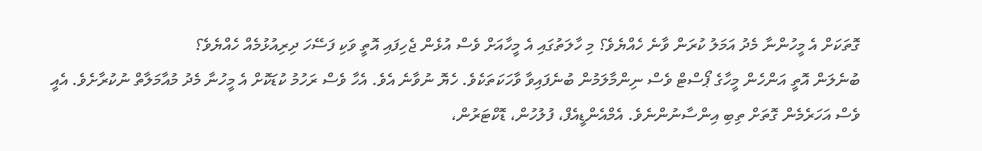ގޮތަކަށް އެ މީހުންނާ މެދު އަމަލު ކުރަން ވާނެ ހެއްޔެވެ؟ މި ހާލަތުގައި އެ މީހާއަށް ވެސް އުޅެން ޖެހިފައި އޮތީ ވަކި ފަސޭހަ ދިރިއުޅުމެއް ހެއްޔެވެ؟
ބުނެލަން އޮތީ އަންހެން މީހާގެ ޕޯސްޓް ވެސް ނިންމާލަމުން ބުނެފައިވާ ވާހަކަތަކެވެ. ހެޔޮ ނުވާނެ އެވެ. އެހާ ވެސް ރަހުމު ކުޑަކޮށް އެ މީހުނާ މެދު މުއާމަލާތް ނުކުރާށެވެ. އެއީ ވެސް އަހަރެމެން ގޮތަށް ތިބި އިންސާނުންނެވެ. އެމްއެންޑީއެފް، ފުލުހުން، ޑޮކްޓަރުން،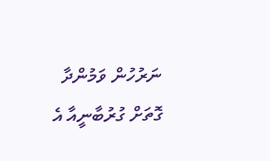ނަރުހުން ވަމުންދާ ގޮތަށް ގުރުބާނީއާ އެ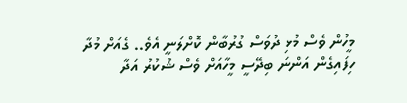މީހުން ވެސް މުޅި ދުވަސް ގުރުބާން ކޮށްލަނީ އެވެ.. ގެއަށް މުދާ ހިފައިގެން އަންނަ ބިދޭސީ މީހާއަށް ވެސް ޝުކުރު އަދާ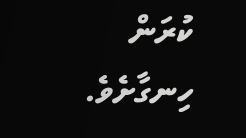ކުރަން ހިނގާށެވެ.